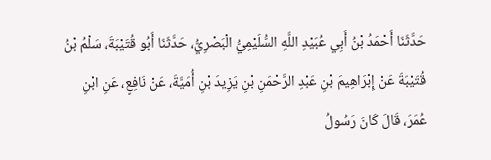حَدَّثَنَا أَحْمَدُ بْنُ أَبِي عُبَيْدِ اللَّهِ السُّلَيْمِيُّ الْبَصْرِيُّ، حَدَّثَنَا أَبُو قُتَيْبَةَ، سَلْمُ بْنُ قُتَيْبَةَ عَنْ إِبْرَاهِيمَ بْنِ عَبْدِ الرَّحْمَنِ بْنِ يَزِيدَ بْنِ أُمَيَّةَ، عَنْ نَافِعٍ، عَنِ ابْنِ عُمَرَ، قَالَ كَانَ رَسُولُ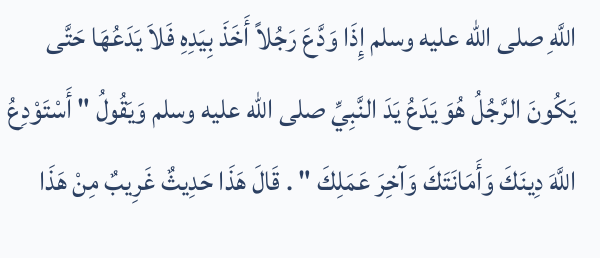اللَّهِ صلى الله عليه وسلم إِذَا وَدَّعَ رَجُلاً أَخَذَ بِيَدِهِ فَلاَ يَدَعُهَا حَتَّى يَكُونَ الرَّجُلُ هُوَ يَدَعُ يَدَ النَّبِيِّ صلى الله عليه وسلم وَيَقُولُ " أَسْتَوْدِعُ اللَّهَ دِينَكَ وَأَمَانَتَكَ وَآخِرَ عَمَلِكَ " . قَالَ هَذَا حَدِيثٌ غَرِيبٌ مِنْ هَذَا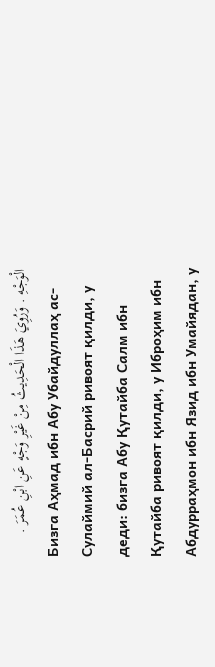الْوَجْهِ . وَرُوِيَ هَذَا الْحَدِيثُ مِنْ غَيْرِ وَجْهٍ عَنِ ابْنِ عُمَرَ .
Бизга Аҳмад ибн Абу Убайдуллаҳ ас-Сулаймий ал-Басрий ривоят қилди, у деди: бизга Абу Қутайба Салм ибн Қутайба ривоят қилди, у Иброҳим ибн Абдурраҳмон ибн Язид ибн Умайядан, у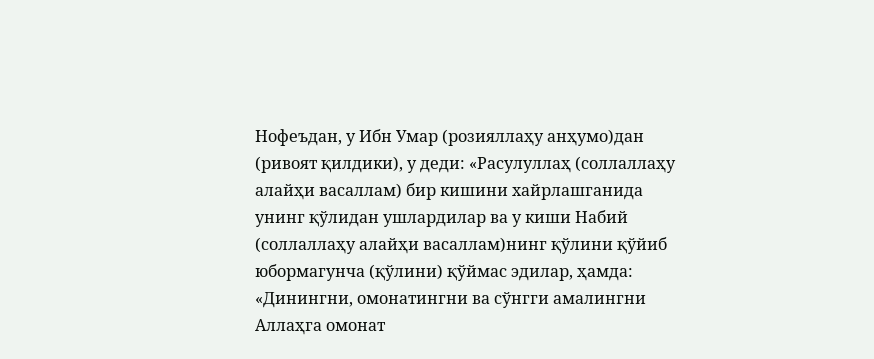Нофеъдан, у Ибн Умар (розияллаҳу анҳумо)дан (ривоят қилдики), у деди: «Расулуллаҳ (соллаллаҳу алайҳи васаллам) бир кишини хайрлашганида унинг қўлидан ушлардилар ва у киши Набий (соллаллаҳу алайҳи васаллам)нинг қўлини қўйиб юбормагунча (қўлини) қўймас эдилар, ҳамда: «Динингни, омонатингни ва сўнгги амалингни Аллаҳга омонат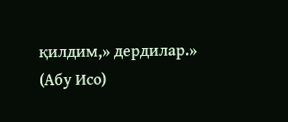қилдим,» дердилар.» (Абу Исо)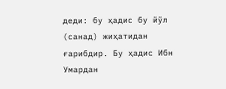деди: бу ҳадис бу йўл (санад) жиҳатидан ғарибдир. Бу ҳадис Ибн Умардан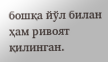бошқа йўл билан ҳам ривоят қилинган.